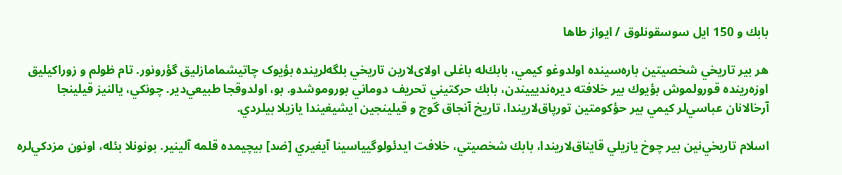بابك و 150 ايل سوسقونلوق / ایواز طاها

هر بير تاريخي شخصیتين باره‌سينده اولدوغو كيمي، بابك‌له باغلی اولای‌لارین تاريخي بلگه‌لرینده بؤیوک چاتیشمامازلیق گؤرونور. تام ظولم و زوراكيليق اوزه‌رينده قورولموش بؤيوك بير خلافته ديره‌نديييندن، بابك حركتیني تحريف دوماني بوروموشدو. بو، اولدوقجا طبيعي‌دير. چونكي، يالنيز قیلينجا آرخالانان عباسي‌لر كيمي بير حؤكومتين تورپاق‌لاريندا، تاريخ آنجاق گوج و قيلينجين ايشيغيندا يازيلا بيلردي.

اسلام تاريخي‌نين بير چوخ يازيلي قايناق‌لاريندا، بابك شخصيتي، خلافت ايدئولوگيياسينا آيغیري [ضد] بیچیمده قلمه آلينير. بونونلا بئله، اونون مزدكي‌لره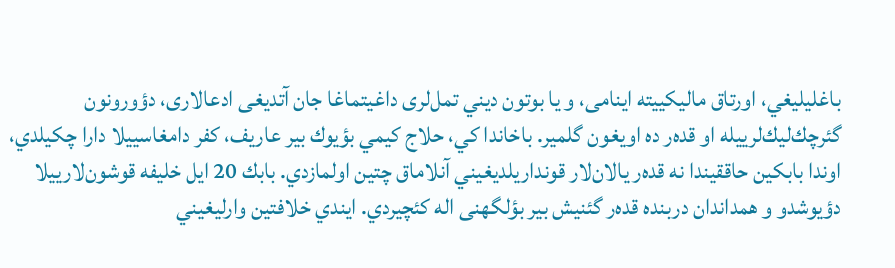باغليليغي، اورتاق ماليكييته اینامی، و يا بوتون ديني تمل‌لری داغیتماغا جان آتدیغی ادعالاری، دؤورونون گئرچك‌ليك‌لرييله او قده‌ر ده اويغون گلمير. باخاندا كي، حلاج كيمي بؤيوك بير عاريف، كفر دامغاسييلا دارا چكيلدي، اوندا بابكين حاققيندا نه قده‌ر يالان‌لار قونداريلديغيني آنلاماق چتين اولمازدي. بابك 20 ايل خليفه قوشون‌لارييلا دؤيوشدو و همداندان دربنده قده‌ر گئنيش بير بؤلگهنی اله كئچيردي. ايندي خلافتين وارليغيني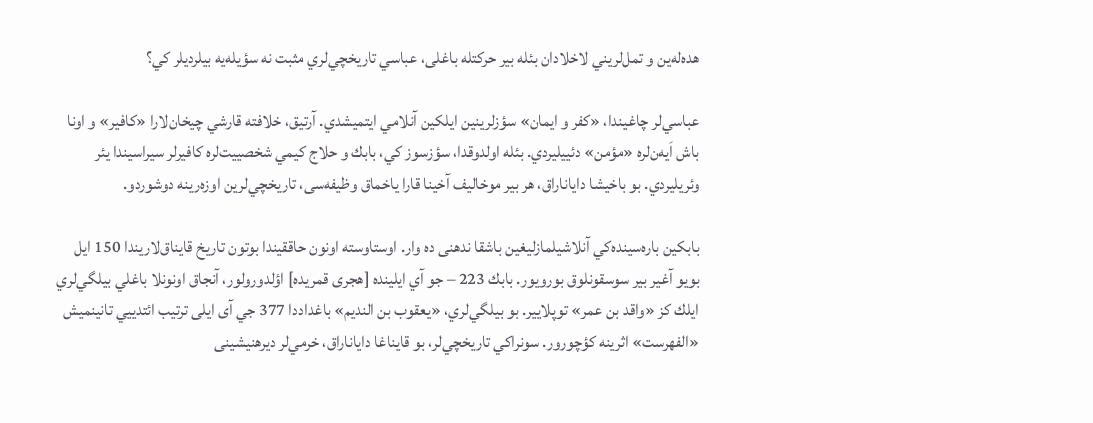هده‌له‌ين و تمل‌لريني لاخلادان بئله بير حركتله باغلی، عباسي تاريخچي‌لري مثبت‌ نه سؤيله‌يه بيلرديلر كي؟

عباسي‌لر چاغيندا، «كفر و ايمان» سؤزلرينین ايلكين آنلامي ايتميشدي. آرتيق، خلافته قارشي چيخان‌لارا «كافير» و اونا باش اَيه‌ن‌لره «مؤمن» دئييليردي. بئله اولدوقدا، سؤزسوز كي، بابك و حلاج كيمي شخصييت‌لره كافيرلر سيراسيندا يئر وئريليردي. بو باخيشا داياناراق، هر بير موخاليف آخینا قارا ياخماق وظیفه‌سی، تاريخچي‌لرين اوزه‌رينه دوشوردو.

بابكين باره‌سينده‌كي آنلاشيلمازليغين باشقا ندهنی‌ ده وار. اوستاوسته اونون حاققيندا بوتون تاريخ قايناق‌لاريندا 150 ايل بويو آغير بير سوسقونلوق بورویور. بابك 223 – جو آي ايلينده [هجری قمریده] اؤلدورولور، آنجاق اونونلا باغلي بيلگي‌لري ايلك كز «واقد بن عمر» توپلايير. بو بيلگي‌لري، «يعقوب بن‌ النديم» باغداددا 377 جي آی ايلی ترتيب ائتدييي تانينميش «الفهرست» اثرينه كؤچورور. سونراكي تاريخچي‌لر، بو قايناغا داياناراق، خرمي‌لر دیرهنیشینی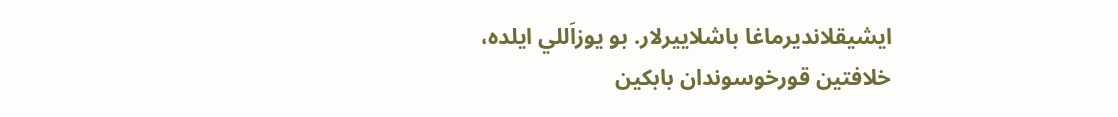ايشيقلانديرماغا باشلاييرلار. بو يوزاَللي ايلده، خلافتين قورخوسوندان بابكين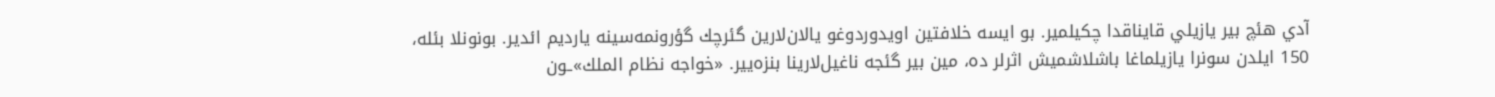آدي هئچ بير يازيلي قايناقدا چكيلمير. بو ايسه خلافتين اويدوردوغو يالان‌لارين گئرچك گؤرونمه‌سينه يارديم ائدير. بونونلا بئله، 150 ايلدن سونرا يازيلماغا باشلاشميش اثرلر ده، مين بير گئجه ناغيل‌لارينا بنزه‌يير. «خواجه‌ نظام الملك»ـون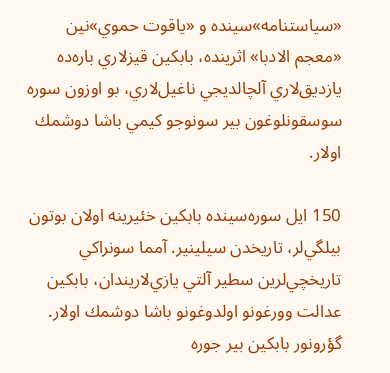«سياستنامه»سينده و «ياقوت حموي»نين «معجم الادبا» اثرينده، بابكين قيزلاري باره‌ده يازديق‌لاري آلچالديجي ناغيل‌لاري، بو اوزون سوره سوسقونلوغون بير سونوجو كيمي باشا دوشمك اولار.

150 ايل سوره‌سینده بابكين خئيرينه اولان بوتون بيلگي‌لر، تاريخدن سيلینير. آمما سونراكي تاريخچي‌لرين سطير آلتي يازي‌لاريندان، بابكين عدالت وورغونو اولدوغونو باشا دوشمك اولار. گؤرونور بابكين بير جوره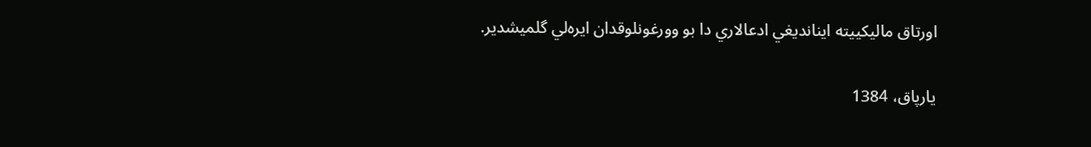اورتاق ماليكييته اينانديغي ادعالاري دا بو وورغونلوقدان ايره‌لي گلميشدير.

یارپاق، 1384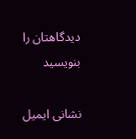دیدگاهتان را بنویسید

نشانی ایمیل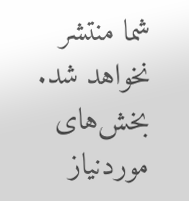شما منتشر نخواهد شد. بخش‌های موردنیاز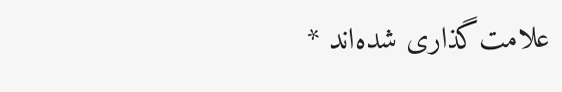علامت‌گذاری شده‌اند *